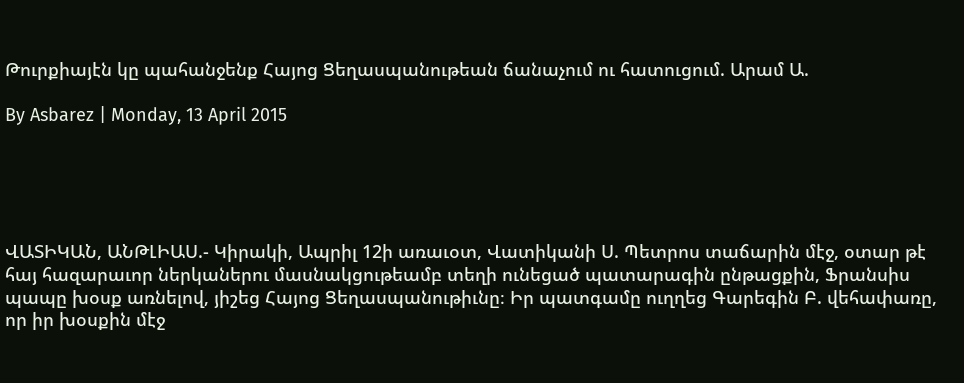Թուրքիայէն կը պահանջենք Հայոց Ցեղասպանութեան ճանաչում ու հատուցում. Արամ Ա.

By Asbarez | Monday, 13 April 2015





ՎԱՏԻԿԱՆ, ԱՆԹԼԻԱՍ.- Կիրակի, Ապրիլ 12ի առաւօտ, Վատիկանի Ս. Պետրոս տաճարին մէջ, օտար թէ հայ հազարաւոր ներկաներու մասնակցութեամբ տեղի ունեցած պատարագին ընթացքին, Ֆրանսիս պապը խօսք առնելով, յիշեց Հայոց Ցեղասպանութիւնը։ Իր պատգամը ուղղեց Գարեգին Բ. վեհափառը, որ իր խօսքին մէջ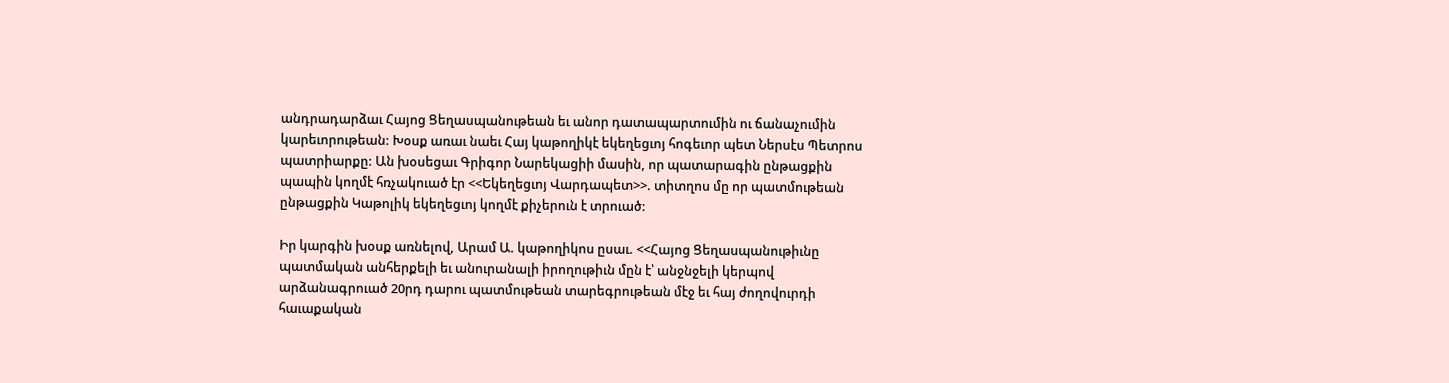անդրադարձաւ Հայոց Ցեղասպանութեան եւ անոր դատապարտումին ու ճանաչումին կարեւորութեան: Խօսք առաւ նաեւ Հայ կաթողիկէ եկեղեցւոյ հոգեւոր պետ Ներսէս Պետրոս պատրիարքը: Ան խօսեցաւ Գրիգոր Նարեկացիի մասին, որ պատարագին ընթացքին պապին կողմէ հռչակուած էր <<Եկեղեցւոյ Վարդապետ>>. տիտղոս մը որ պատմութեան ընթացքին Կաթոլիկ եկեղեցւոյ կողմէ քիչերուն է տրուած:

Իր կարգին խօսք առնելով, Արամ Ա. կաթողիկոս ըսաւ. <<Հայոց Ցեղասպանութիւնը պատմական անհերքելի եւ անուրանալի իրողութիւն մըն է՝ անջնջելի կերպով արձանագրուած 20րդ դարու պատմութեան տարեգրութեան մէջ եւ հայ ժողովուրդի հաւաքական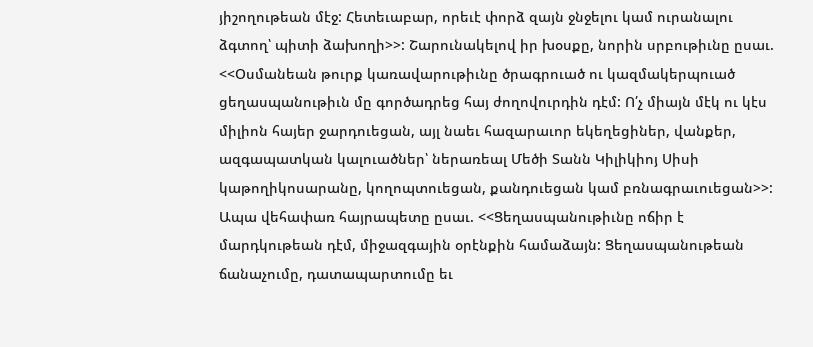յիշողութեան մէջ: Հետեւաբար, որեւէ փորձ զայն ջնջելու կամ ուրանալու ձգտող՝ պիտի ձախողի>>: Շարունակելով իր խօսքը, նորին սրբութիւնը ըսաւ. <<Օսմանեան թուրք կառավարութիւնը ծրագրուած ու կազմակերպուած ցեղասպանութիւն մը գործադրեց հայ ժողովուրդին դէմ: Ո՛չ միայն մէկ ու կէս միլիոն հայեր ջարդուեցան, այլ նաեւ հազարաւոր եկեղեցիներ, վանքեր, ազգապատկան կալուածներ՝ ներառեալ Մեծի Տանն Կիլիկիոյ Սիսի կաթողիկոսարանը, կողոպտուեցան, քանդուեցան կամ բռնագրաւուեցան>>: Ապա վեհափառ հայրապետը ըսաւ. <<Ցեղասպանութիւնը ոճիր է մարդկութեան դէմ, միջազգային օրէնքին համաձայն: Ցեղասպանութեան ճանաչումը, դատապարտումը եւ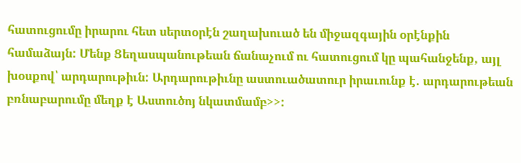հատուցումը իրարու հետ սերտօրէն շաղախուած են միջազգային օրէնքին համաձայն: Մենք Ցեղասպանութեան ճանաչում ու հատուցում կը պահանջենք, այլ խօսքով՝ արդարութիւն: Արդարութիւնը աստուածատուր իրաւունք է. արդարութեան բռնաբարումը մեղք է Աստուծոյ նկատմամբ>>: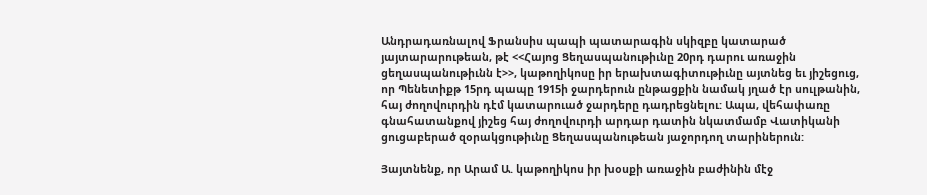Անդրադառնալով Ֆրանսիս պապի պատարագին սկիզբը կատարած յայտարարութեան, թէ <<Հայոց Ցեղասպանութիւնը 20րդ դարու առաջին ցեղասպանութիւնն է>>, կաթողիկոսը իր երախտագիտութիւնը այտնեց եւ յիշեցուց, որ Պենետիքթ 15րդ պապը 1915ի ջարդերուն ընթացքին նամակ յղած էր սուլթանին, հայ ժողովուրդին դէմ կատարուած ջարդերը դադրեցնելու: Ապա, վեհափառը գնահատանքով յիշեց հայ ժողովուրդի արդար դատին նկատմամբ Վատիկանի ցուցաբերած զօրակցութիւնը Ցեղասպանութեան յաջորդող տարիներուն:

Յայտնենք, որ Արամ Ա. կաթողիկոս իր խօսքի առաջին բաժինին մէջ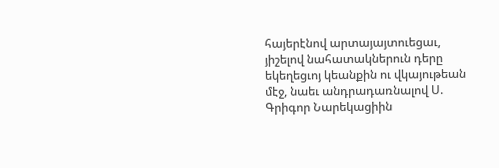հայերէնով արտայայտուեցաւ, յիշելով նահատակներուն դերը եկեղեցւոյ կեանքին ու վկայութեան մէջ, նաեւ անդրադառնալով Ս. Գրիգոր Նարեկացիին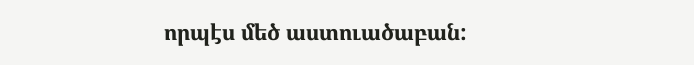որպէս մեծ աստուածաբան: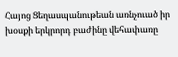Հայոց Ցեղասպանութեան առնչուած իր խօսքի երկրորդ բաժինը վեհափառը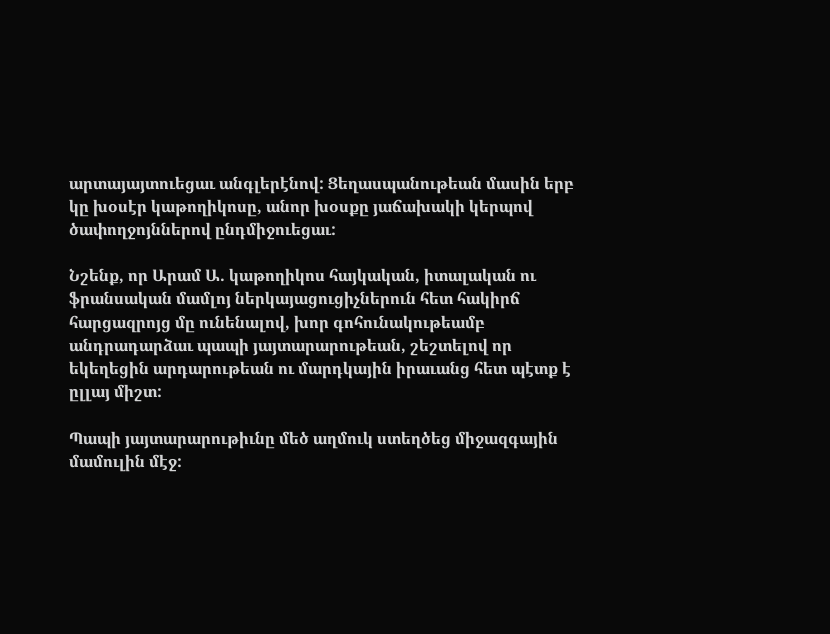արտայայտուեցաւ անգլերէնով: Ցեղասպանութեան մասին երբ կը խօսէր կաթողիկոսը, անոր խօսքը յաճախակի կերպով ծափողջոյններով ընդմիջուեցաւ:

Նշենք, որ Արամ Ա. կաթողիկոս հայկական, իտալական ու ֆրանսական մամլոյ ներկայացուցիչներուն հետ հակիրճ հարցազրոյց մը ունենալով, խոր գոհունակութեամբ անդրադարձաւ պապի յայտարարութեան, շեշտելով որ եկեղեցին արդարութեան ու մարդկային իրաւանց հետ պէտք է ըլլայ միշտ:

Պապի յայտարարութիւնը մեծ աղմուկ ստեղծեց միջազգային մամուլին մէջ: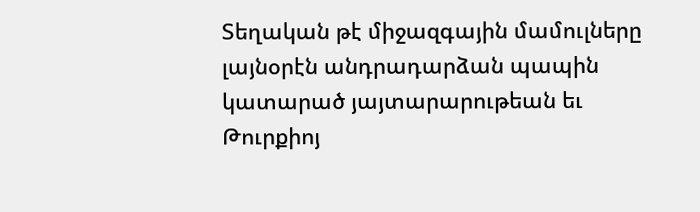Տեղական թէ միջազգային մամուլները լայնօրէն անդրադարձան պապին կատարած յայտարարութեան եւ Թուրքիոյ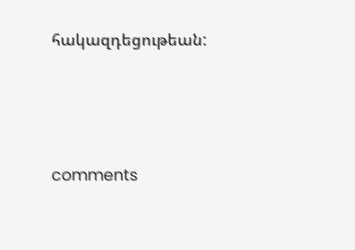հակազդեցութեան:




comments